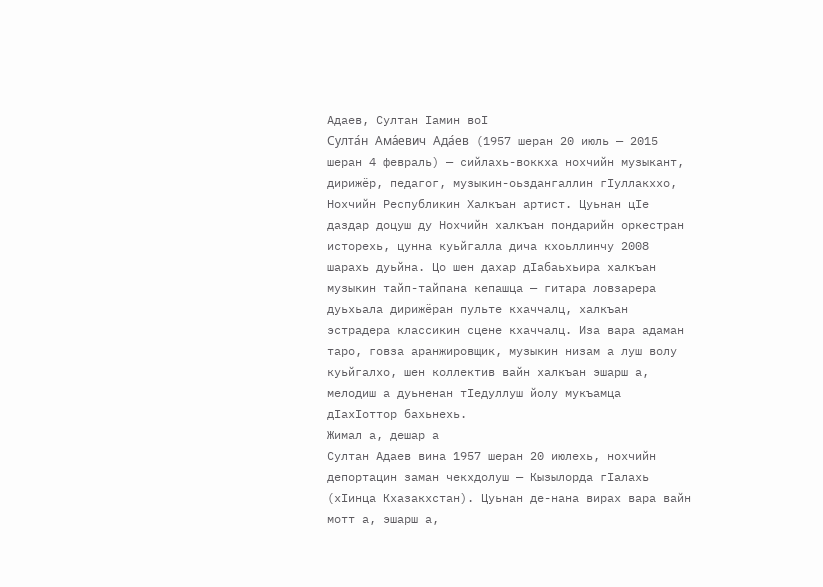Адаев, Султан Ӏамин воӀ
Султа́н Ама́евич Ада́ев (1957 шеран 20 июль — 2015 шеран 4 февраль) — сийлахь-воккха нохчийн музыкант, дирижёр, педагог, музыкин-оьздангаллин гӀуллакххо, Нохчийн Республикин Халкъан артист. Цуьнан цӀе даздар доцуш ду Нохчийн халкъан пондарийн оркестран исторехь, цунна куьйгалла дича кхоьллинчу 2008 шарахь дуьйна. Цо шен дахар дӀабаьхьира халкъан музыкин тайп-тайпана кепашца — гитара ловзарера дуьхьала дирижёран пульте кхаччалц, халкъан эстрадера классикин сцене кхаччалц. Иза вара адаман таро, говза аранжировщик, музыкин низам а луш волу куьйгалхо, шен коллектив вайн халкъан эшарш а, мелодиш а дуьненан тӀедуллуш йолу мукъамца дӀахӀоттор бахьнехь.
Жимал а, дешар а
Султан Адаев вина 1957 шеран 20 июлехь, нохчийн депортацин заман чекхдолуш — Кызылорда гӀалахь (хӀинца Кхазакхстан). Цуьнан де-нана вирах вара вайн мотт а, эшарш а,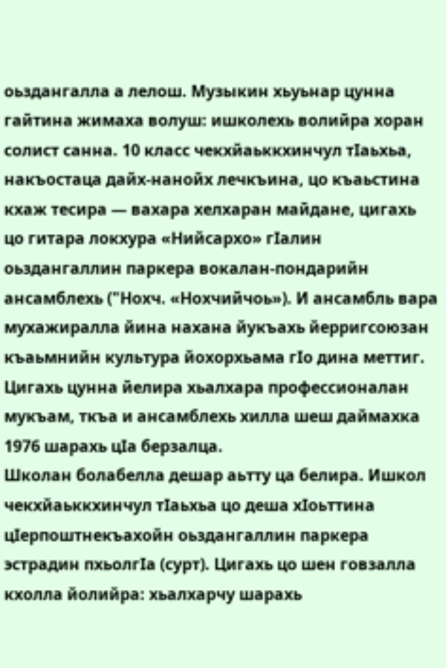оьздангалла а лелош. Музыкин хьуьнар цунна гайтина жимаха волуш: ишколехь волийра хоран солист санна. 10 класс чекхйаьккхинчул тӀаьхьа, накъостаца дайх-нанойх лечкъина, цо къаьстина кхаж тесира — вахара хелхаран майдане, цигахь цо гитара локхура «Нийсархо» гӀалин оьздангаллин паркера вокалан-пондарийн ансамблехь ("Нохч. «Нохчийчоь»). И ансамбль вара мухажиралла йина нахана йукъахь йерригсоюзан къаьмнийн культура йохорхьама гӀо дина меттиг. Цигахь цунна йелира хьалхара профессионалан мукъам, ткъа и ансамблехь хилла шеш даймахка 1976 шарахь цӀа берзалца.
Школан болабелла дешар аьтту ца белира. Ишкол чекхйаьккхинчул тӀаьхьа цо деша хӀоьттина цӀерпоштнекъахойн оьздангаллин паркера эстрадин пхьолгӀа (сурт). Цигахь цо шен говзалла кхолла йолийра: хьалхарчу шарахь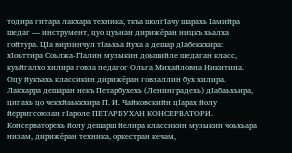тодира гитара лакхара техника, ткъа шолгӀачу шарахь Ӏамийра шедаг — инструмент, цуо цуьнан дирижёран ницкъ хьалха гойтура. ЦӀа вирзинчул тӀаьхьа йуха а дешар дӀабеккхира: хӀоьттира Соьлжа-ГӀалин музыкин доьшийле шедаган класс, куьйгалхо хилира говза педагог Ольга Михайловна Никитина. Оцу йукъахь классикин дирижёран говзаллин бух хилира. Лакхарра дешаран некъ Петарбухехь (Ленинградехь) дӀабаьхьира, цигахь цо чекхйаьккхира П. И. Чайковскийн цӀарах йолу йерригсоюзан гӀароле ПЕТАРБУХАН КОНСЕРВАТОРИ. Консерваторехь йолу дешарш йелира классикин музыкин чоьхьара низам, дирижёран техника, оркестран кечам,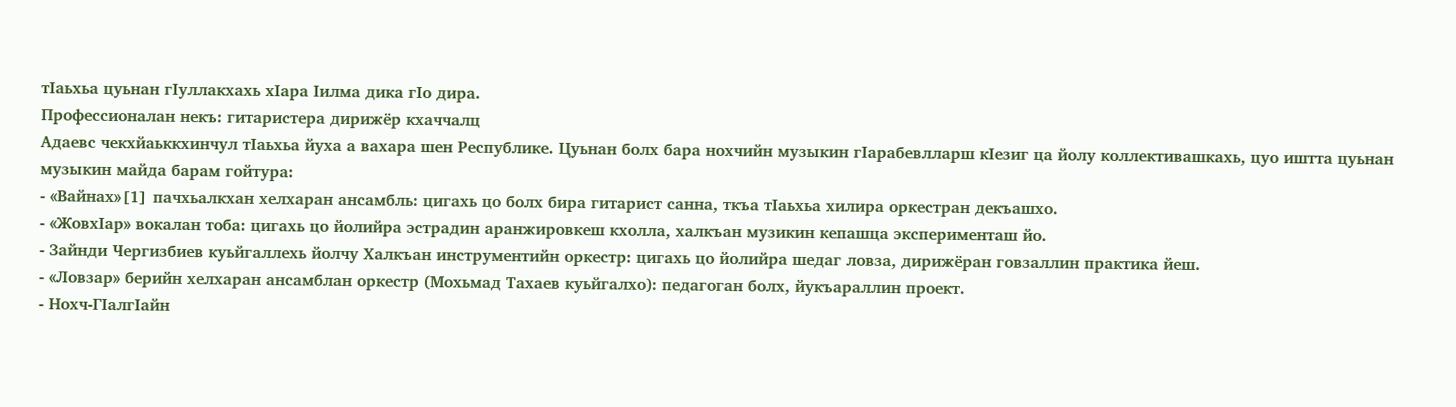тӀаьхьа цуьнан гӀуллакхахь хӀара Ӏилма дика гӀо дира.
Профессионалан некъ: гитаристера дирижёр кхаччалц
Адаевс чекхйаьккхинчул тӀаьхьа йуха а вахара шен Республике. Цуьнан болх бара нохчийн музыкин гӀарабевлларш кӀезиг ца йолу коллективашкахь, цуо иштта цуьнан музыкин майда барам гойтура:
- «Вайнах»[1] пачхьалкхан хелхаран ансамбль: цигахь цо болх бира гитарист санна, ткъа тӀаьхьа хилира оркестран декъашхо.
- «ЖовхӀар» вокалан тоба: цигахь цо йолийра эстрадин аранжировкеш кхолла, халкъан музикин кепашца эксперименташ йо.
- Зайнди Чергизбиев куьйгаллехь йолчу Халкъан инструментийн оркестр: цигахь цо йолийра шедаг ловза, дирижёран говзаллин практика йеш.
- «Ловзар» берийн хелхаран ансамблан оркестр (Мохьмад Тахаев куьйгалхо): педагоган болх, йукъараллин проект.
- Нохч-ГӀалгӀайн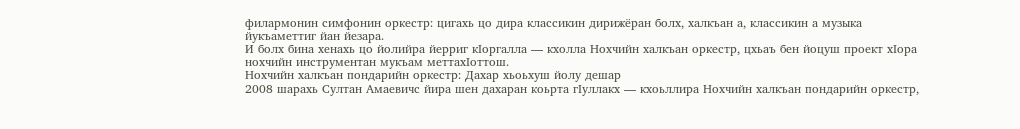филармонин симфонин оркестр: цигахь цо дира классикин дирижёран болх, халкъан а, классикин а музыка йукъаметтиг йан йезара.
И болх бина хенахь цо йолийра йерриг кӀоргалла — кхолла Нохчийн халкъан оркестр, цхьаъ бен йоцуш проект хӀора нохчийн инструментан мукъам меттахӀоттош.
Нохчийн халкъан пондарийн оркестр: Дахар хьоьхуш йолу дешар
2008 шарахь Султан Амаевичс йира шен дахаран коьрта гӀуллакх — кхоьллира Нохчийн халкъан пондарийн оркестр,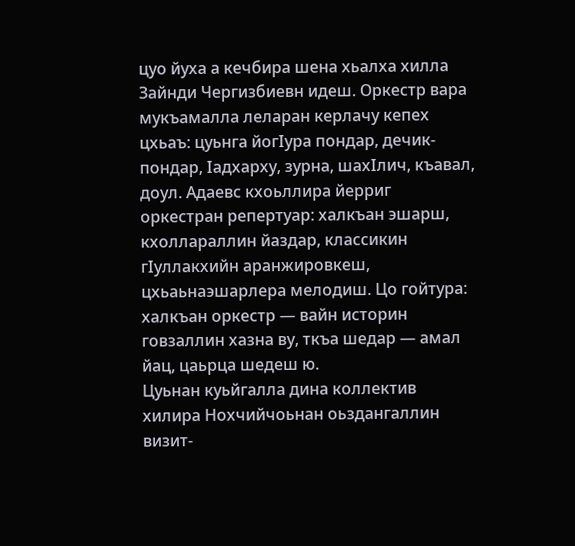цуо йуха а кечбира шена хьалха хилла Зайнди Чергизбиевн идеш. Оркестр вара мукъамалла леларан керлачу кепех цхьаъ: цуьнга йогӀура пондар, дечик-пондар, Ӏадхарху, зурна, шахӀлич, къавал, доул. Адаевс кхоьллира йерриг оркестран репертуар: халкъан эшарш, кхоллараллин йаздар, классикин гӀуллакхийн аранжировкеш, цхьаьнаэшарлера мелодиш. Цо гойтура: халкъан оркестр — вайн историн говзаллин хазна ву, ткъа шедар — амал йац, цаьрца шедеш ю.
Цуьнан куьйгалла дина коллектив хилира Нохчийчоьнан оьздангаллин визит-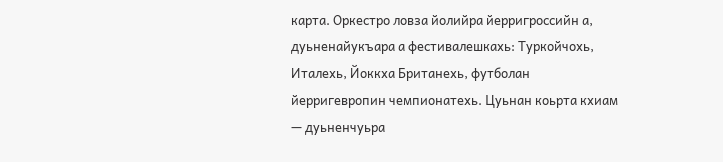карта. Оркестро ловза йолийра йерригроссийн а, дуьненайукъара а фестивалешкахь: Туркойчохь, Италехь, Йоккха Британехь, футболан йерригевропин чемпионатехь. Цуьнан коьрта кхиам — дуьненчуьра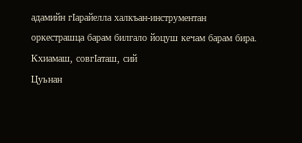адамийн гӀарайелла халкъан-инструментан оркестрашца барам билгало йоцуш кечам барам бира.
Кхиамаш, совгӀаташ, сий
Цуьнан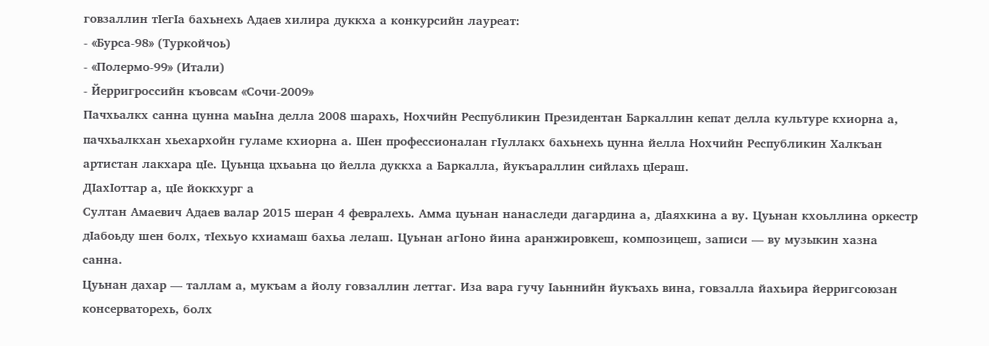говзаллин тӀегӀа бахьнехь Адаев хилира дуккха а конкурсийн лауреат:
- «Бурса-98» (Туркойчоь)
- «Полермо-99» (Итали)
- Йерригроссийн къовсам «Сочи-2009»
Пачхьалкх санна цунна маьӀна делла 2008 шарахь, Нохчийн Республикин Президентан Баркаллин кепат делла культуре кхиорна а, пачхьалкхан хьехархойн гуламе кхиорна а. Шен профессионалан гӀуллакх бахьнехь цунна йелла Нохчийн Республикин Халкъан артистан лакхара цӀе. Цуьнца цхьаьна цо йелла дуккха а Баркалла, йукъараллин сийлахь цӀераш.
ДӀахӀоттар а, цӀе йоккхург а
Султан Амаевич Адаев валар 2015 шеран 4 февралехь. Амма цуьнан нанаследи дагардина а, дӀаяхкина а ву. Цуьнан кхоьллина оркестр дӀабоьду шен болх, тӀехьуо кхиамаш бахьа лелаш. Цуьнан агӀоно йина аранжировкеш, композицеш, записи — ву музыкин хазна санна.
Цуьнан дахар — таллам а, мукъам а йолу говзаллин леттаг. Иза вара гучу Ӏаьннийн йукъахь вина, говзалла йахьира йерригсоюзан консерваторехь, болх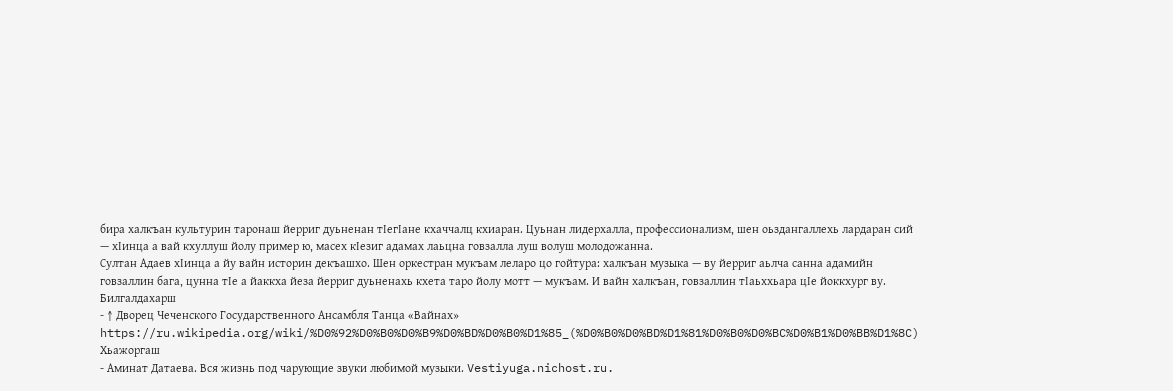бира халкъан культурин таронаш йерриг дуьненан тӀегӀане кхаччалц кхиаран. Цуьнан лидерхалла, профессионализм, шен оьздангаллехь лардаран сий — хӀинца а вай кхуллуш йолу пример ю, масех кӀезиг адамах лаьцна говзалла луш волуш молодожанна.
Султан Адаев хӀинца а йу вайн историн декъашхо. Шен оркестран мукъам леларо цо гойтура: халкъан музыка — ву йерриг аьлча санна адамийн говзаллин бага, цунна тӀе а йаккха йеза йерриг дуьненахь кхета таро йолу мотт — мукъам. И вайн халкъан, говзаллин тӀаьххьара цӀе йоккхург ву.
Билгалдахарш
- ↑ Дворец Чеченского Государственного Ансамбля Танца «Вайнах» https://ru.wikipedia.org/wiki/%D0%92%D0%B0%D0%B9%D0%BD%D0%B0%D1%85_(%D0%B0%D0%BD%D1%81%D0%B0%D0%BC%D0%B1%D0%BB%D1%8C)
Хьажоргаш
- Аминат Датаева. Вся жизнь под чарующие звуки любимой музыки. Vestiyuga.nichost.ru.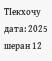ТӀекхочу дата: 2025 шеран 12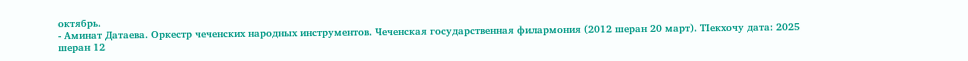октябрь.
- Аминат Датаева. Оркестр чеченских народных инструментов. Чеченская государственная филармония (2012 шеран 20 март). ТӀекхочу дата: 2025 шеран 12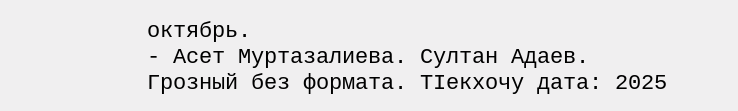октябрь.
- Асет Муртазалиева. Султан Адаев. Грозный без формата. ТӀекхочу дата: 2025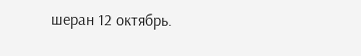шеран 12 октябрь.